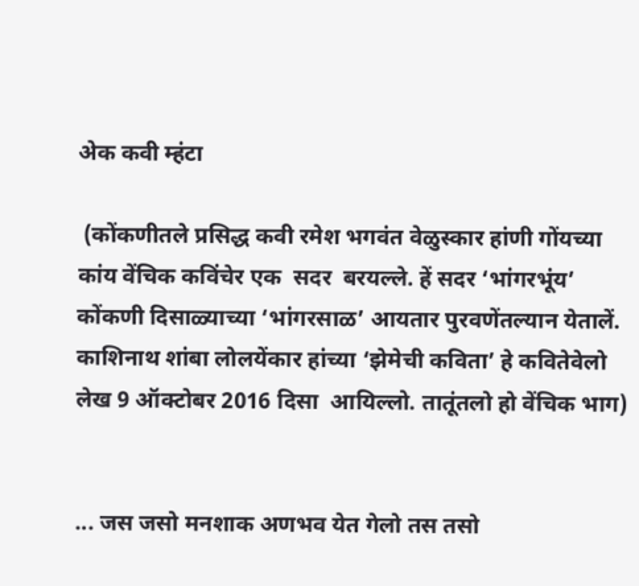अेक कवी म्हंटा

 (कोंकणीतले प्रसिद्ध कवी रमेश भगवंत वेळुस्कार हांणी गोंयच्या कांय वेंचिक कविंचेर एक  सदर  बरयल्ले. हें सदर ‘भांगरभूंय’ कोंकणी दिसाळ्याच्या ‘भांगरसाळ’ आयतार पुरवणेंतल्यान येतालें. काशिनाथ शांबा लोलयेंकार हांच्या ‘झेमेची कविता’ हे कवितेवेलो लेख 9 ऑक्टोबर 2016 दिसा  आयिल्लो. तातूंतलो हो वेंचिक भाग)


... जस जसो मनशाक अणभव येत गेलो तस तसो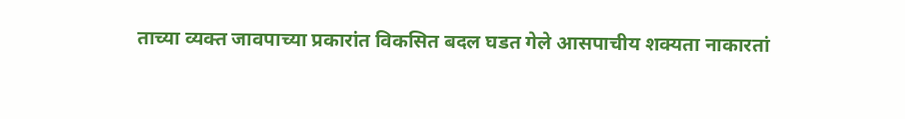ताच्या व्यक्त जावपाच्या प्रकारांत विकसित बदल घडत गेले आसपाचीय शक्यता नाकारतां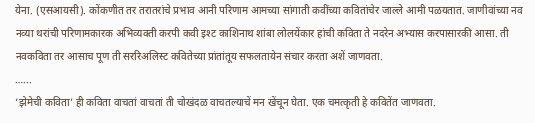येना. (एसआयसी). कोंकणीत तर तरातरांचे प्रभाव आनी परिणाम आमच्या सांगाती कवींच्या कवितांचेर जाल्ले आमी पळयतात. जाणीवांच्या नव नव्या थरांची परिणामकारक अभिव्यक्ती करपी कवी इश्ट काशिनाथ शांबा लोलयेंकार हांची कविता ते नदरेन अभ्यास करपासारकी आसा. ती नवकविता तर आसाच पूण ती सररिअलिस्ट कवितेच्या प्रांतांतूय सफलतायेन संचार करता अशें जाणवता.
…...
‘झेमेची कविता’ ही कविता वाचतां वाचतां ती चोखंदळ वाचतल्याचें मन खेंचून घेता. एक चमत्कृती हे कवितेंत जाणवता.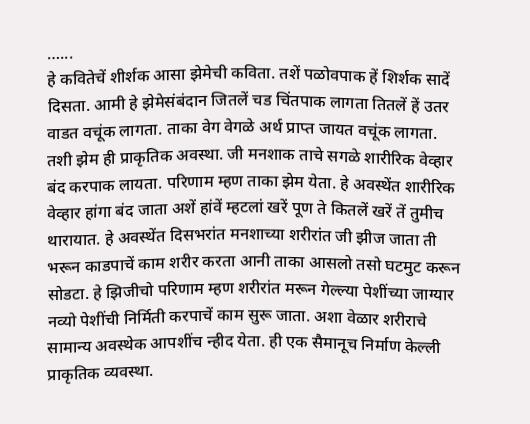…...
हे कवितेचें शीर्शक आसा झेमेची कविता. तशें पळोवपाक हें शिर्शक सादें दिसता. आमी हे झेमेसंबंदान जितलें चड चिंतपाक लागता तितलें हें उतर वाडत वचूंक लागता. ताका वेग वेगळे अर्थ प्राप्त जायत वचूंक लागता. तशी झेम ही प्राकृतिक अवस्था. जी मनशाक ताचे सगळे शारीरिक वेव्हार बंद करपाक लायता. परिणाम म्हण ताका झेम येता. हे अवस्थेंत शारीरिक वेव्हार हांगा बंद जाता अशें हांवें म्हटलां खरें पूण ते कितलें खरें तें तुमीच थारायात. हे अवस्थेंत दिसभरांत मनशाच्या शरीरांत जी झीज जाता ती भरून काडपाचें काम शरीर करता आनी ताका आसलो तसो घटमुट करून सोडटा. हे झिजीचो परिणाम म्हण शरीरांत मरून गेल्ल्या पेशींच्या जाग्यार नव्यो पेशींची निर्मिती करपाचें काम सुरू जाता. अशा वेळार शरीराचे सामान्य अवस्थेक आपशींच न्हीद येता. ही एक सैमानूच निर्माण केल्ली प्राकृतिक व्यवस्था.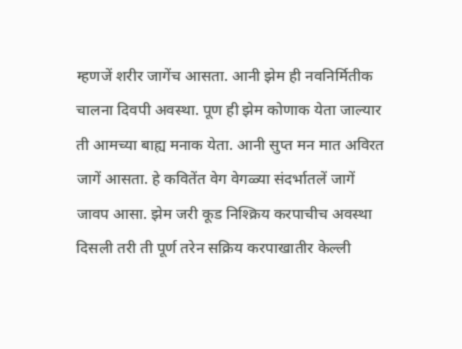म्हणजें शरीर जागेंच आसता. आनी झेम ही नवनिर्मितीक चालना दिवपी अवस्था. पूण ही झेम कोणाक येता जाल्यार ती आमच्या बाह्य मनाक येता. आनी सुप्त मन मात अविरत जागें आसता. हे कवितेंत वेग वेगळ्या संदर्भातलें जागें जावप आसा. झेम जरी कूड निश्क्रिय करपाचीच अवस्था दिसली तरी ती पूर्ण तरेन सक्रिय करपाखातीर केल्ली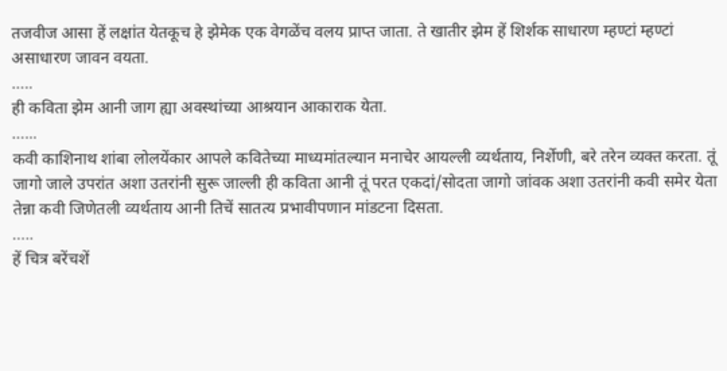तजवीज आसा हें लक्षांत येतकूच हे झेमेक एक वेगळेंच वलय प्राप्त जाता. ते खातीर झेम हें शिर्शक साधारण म्हण्टां म्हण्टां असाधारण जावन वयता.
…..
ही कविता झेम आनी जाग ह्या अवस्थांच्या आश्रयान आकाराक येता.
…...
कवी काशिनाथ शांबा लोलयेंकार आपले कवितेच्या माध्यमांतल्यान मनाचेर आयल्ली व्यर्थताय, निर्शेणी, बरे तरेन व्यक्त करता. तूं जागो जाले उपरांत अशा उतरांनी सुरू जाल्ली ही कविता आनी तूं परत एकदां/सोदता जागो जांवक अशा उतरांनी कवी समेर येता तेन्ना कवी जिणेतली व्यर्थताय आनी तिचें सातत्य प्रभावीपणान मांडटना दिसता.
…..
हें चित्र बरेंचशें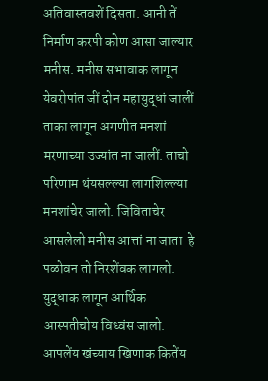अतिवास्तवशें दिसता. आनी तें निर्माण करपी कोण आसा जाल्यार मनीस. मनीस सभावाक लागून येवरोपांत जीं दोन महायुद्धां जालीं ताका लागून अगणीत मनशां मरणाच्या उज्यांत ना जालीं. ताचो परिणाम थंयसल्ल्या लागशिल्ल्या मनशांचेर जालो. जिविताचेर आसलेलो मनीस आत्तां ना जाता  हे पळोवन तो निरशेंवक लागलो. युद्धाक लागून आर्थिक आस्पतीचोय विध्वंस जालो. आपलेंय खंच्याय खिणाक कितेंय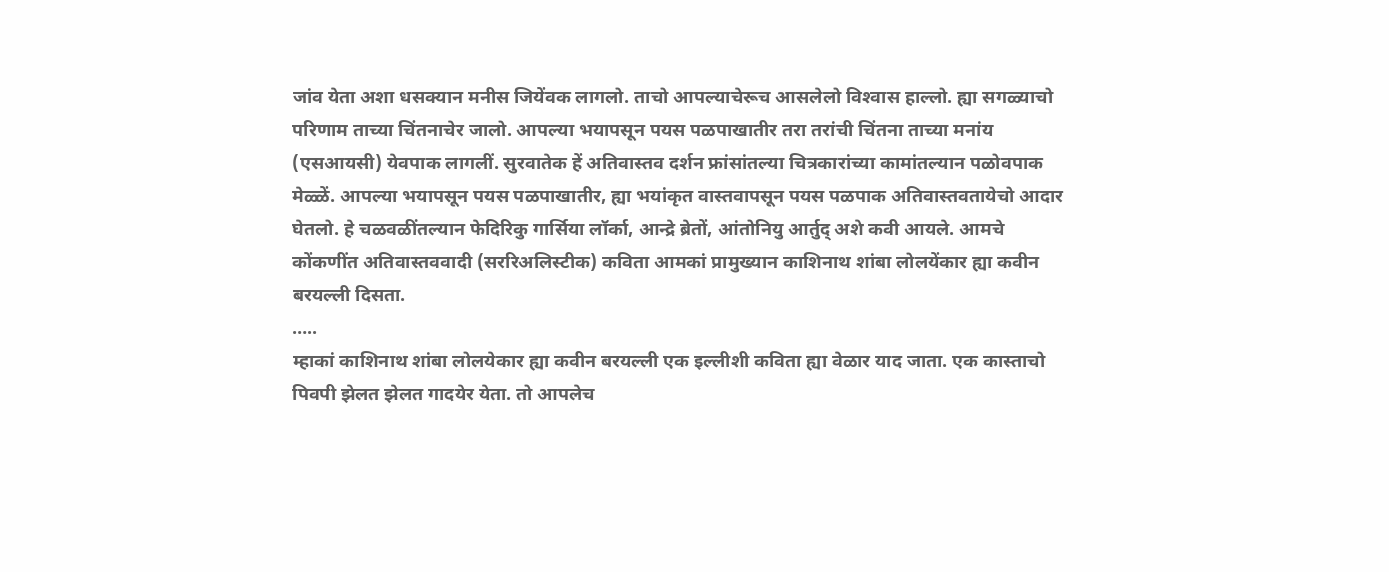जांव येता अशा धसक्यान मनीस जियेंवक लागलो. ताचो आपल्याचेरूच आसलेलो विश्‍वास हाल्लो. ह्या सगळ्याचो परिणाम ताच्या चिंतनाचेर जालो. आपल्या भयापसून पयस पळपाखातीर तरा तरांची चिंतना ताच्या मनांय (एसआयसी) येवपाक लागलीं. सुरवातेक हें अतिवास्तव दर्शन फ्रांसांतल्या चित्रकारांच्या कामांतल्यान पळोवपाक मेळ्ळें. आपल्या भयापसून पयस पळपाखातीर, ह्या भयांकृत वास्तवापसून पयस पळपाक अतिवास्तवतायेचो आदार घेतलो. हे चळवळींतल्यान फेदिरिकु गार्सिया लॉर्का, आन्द्रे ब्रेतों, आंतोनियु आर्तुद् अशे कवी आयले. आमचे कोंकणींत अतिवास्तववादी (सररिअलिस्टीक) कविता आमकां प्रामुख्यान काशिनाथ शांबा लोलयेंकार ह्या कवीन बरयल्ली दिसता.
…..
म्हाकां काशिनाथ शांबा लोलयेकार ह्या कवीन बरयल्ली एक इल्लीशी कविता ह्या वेळार याद जाता. एक कास्ताचो पिवपी झेलत झेलत गादयेर येता. तो आपलेच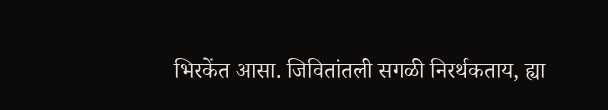भिरकेंत आसा. जिवितांतली सगळी निरर्थकताय, ह्या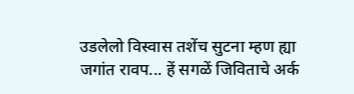उडलेलो विस्वास तशेंच सुटना म्हण ह्या जगांत रावप... हें सगळें जिविताचे अर्क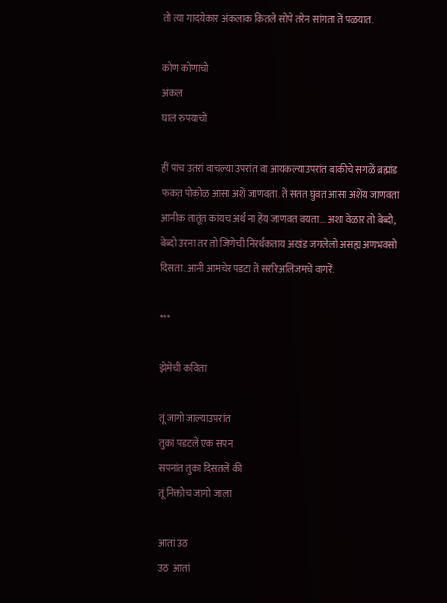तो त्या गादयेकार अंकलाक कितले सोपे तरेन सांगता तें पळयात.

कोण कोणाचो
अंकल
घाल रुपयाचो

हीं पांच उतरां वाचल्या उपरांत वा आयकल्याउपरांत बाकीचे सगळें ब्रह्मांड फकत पोकोळ आसा अशें जाणवता. तें सतत घुंवत आसा अशेंय जाणवता आनीक तातूंत कांयच अर्थ ना हेंय जाणवत वयता... अशा वेळार तो बेब्दो, बेब्दो उरना तर तो जिणेची निरर्थकताय अखंड जगलेलो असह्य अणभवसो दिसता. आनी आमचेर पडटा तें सररिअलिजमचें वागरें.

***

झेमेची कविता

तूं जागो जाल्याउपरांत
तुकां पडटलें एक सपन
सपनांत तुका दिसतलें की
तूं निक्तोच जागो जाला

आतां उठ
उठ  आतां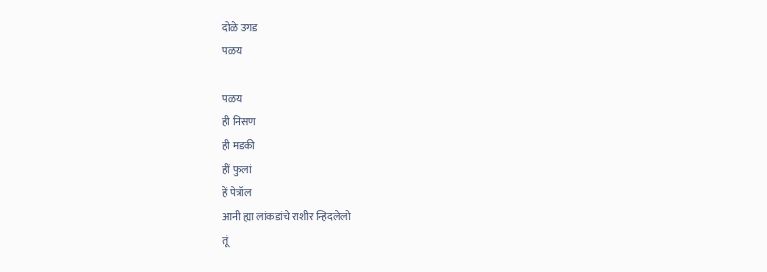दोळे उगड
पळय

पळय
ही निसण
ही मडकी
हीं फुलां
हें पेत्रॉल
आनी ह्या लांकडांचे राशीर न्हिदलेलो
तूं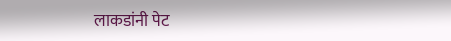लाकडांनी पेट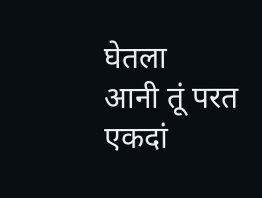घेतला
आनी तूं परत एकदां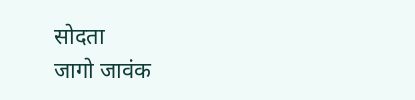सोदता
जागो जावंक